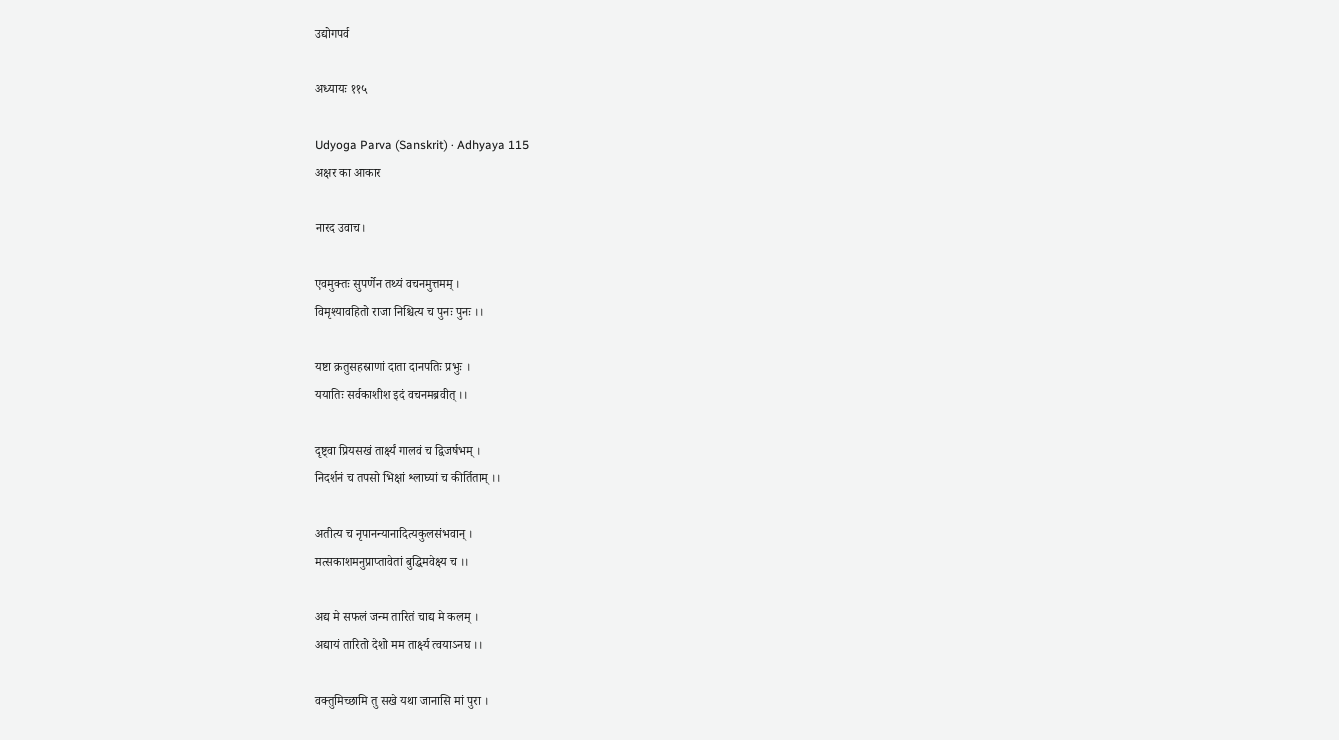उद्योगपर्व

अध्यायः ११५

Udyoga Parva (Sanskrit) · Adhyaya 115
अक्षर का आकार

नारद उवाच।

एवमुक्तः सुपर्णेन तथ्यं वचनमुत्तमम् ।
विमृश्यावहितो राजा निश्चित्य च पुनः पुनः ।।

यष्टा क्रतुसहस्राणां दाता दानपतिः प्रभुः ।
ययातिः सर्वकाशीश इदं वचनमब्रवीत् ।।

दृष्ट्वा प्रियसखं तार्क्ष्यं गालवं च द्विजर्षभम् ।
निदर्शनं च तपसो भिक्षां श्लाघ्यां च कीर्तिताम् ।।

अतीत्य च नृपानन्यानादित्यकुलसंभवान् ।
मत्सकाशमनुप्राप्तावेतां बुद्धिमवेक्ष्य च ।।

अद्य मे सफलं जन्म तारितं चाद्य मे कलम् ।
अद्यायं तारितो देशो मम तार्क्ष्य त्वयाऽनघ ।।

वक्तुमिच्छामि तु सखे यथा जानासि मां पुरा ।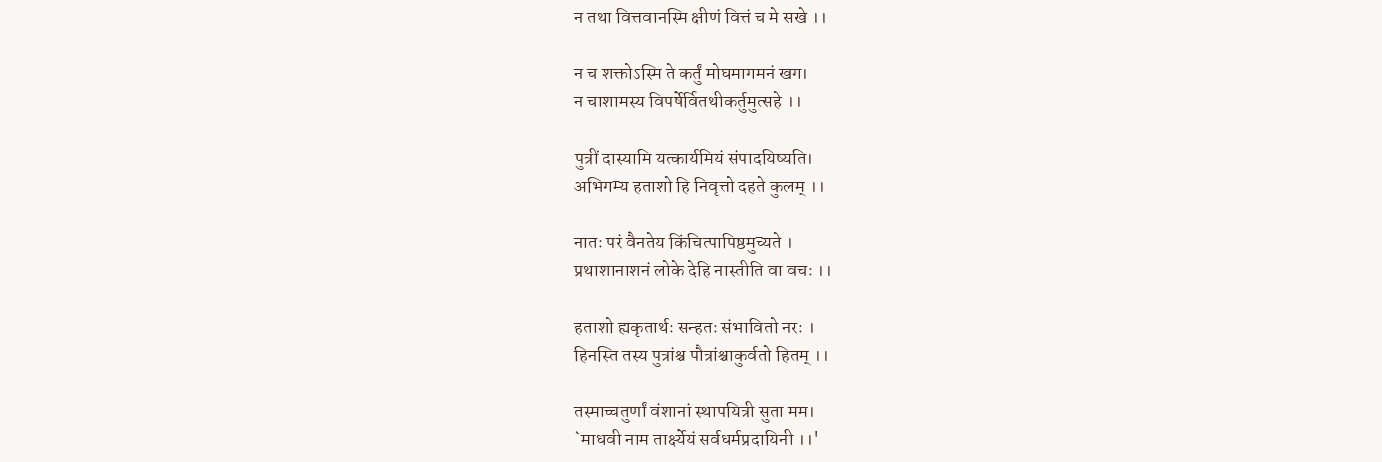न तथा वित्तवानस्मि क्षीणं वित्तं च मे सखे ।।

न च शक्तोऽस्मि ते कर्तुं मोघमागमनं खग।
न चाशामस्य विपर्षेर्वितथीकर्तुमुत्सहे ।।

पुत्रीं दास्यामि यत्कार्यमियं संपादयिष्यति।
अभिगम्य हताशो हि निवृत्तो दहते कुलम् ।।

नातः परं वैनतेय किंचित्पापिष्ठमुच्यते ।
प्रथाशानाशनं लोके देहि नास्तीति वा वचः ।।

हताशो ह्यकृतार्थः सन्हतः संभावितो नरः ।
हिनस्ति तस्य पुत्रांश्च पौत्रांश्चाकुर्वतो हितम् ।।

तस्माच्चतुर्णां वंशानां स्थापयित्री सुता मम।
`माधवी नाम तार्क्ष्येयं सर्वधर्मप्रदायिनी ।।'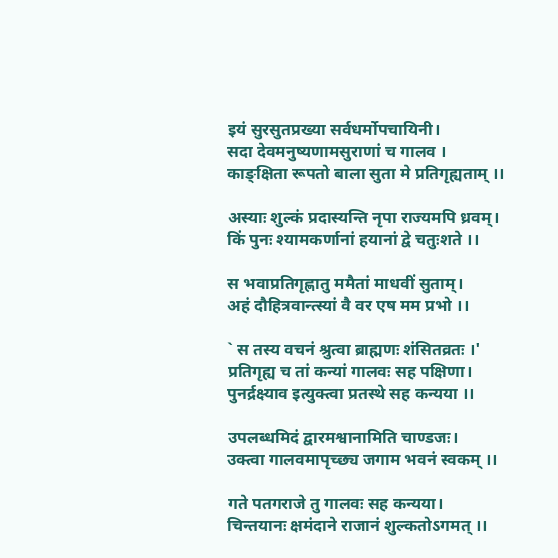इयं सुरसुतप्रख्या सर्वधर्मोपचायिनी।
सदा देवमनुष्यणामसुराणां च गालव ।
काङ्क्षिता रूपतो बाला सुता मे प्रतिगृह्यताम् ।।

अस्याः शुल्कं प्रदास्यन्ति नृपा राज्यमपि ध्रवम्।
किं पुनः श्यामकर्णानां हयानां द्वे चतुःशते ।।

स भवाप्रतिगृह्णातु ममैतां माधवीं सुताम्।
अहं दौहित्रवान्त्स्यां वै वर एष मम प्रभो ।।

` स तस्य वचनं श्रुत्वा ब्राह्मणः शंसितव्रतः ।'
प्रतिगृह्य च तां कन्यां गालवः सह पक्षिणा।
पुनर्द्रक्ष्याव इत्युक्त्वा प्रतस्थे सह कन्यया ।।

उपलब्धमिदं द्वारमश्वानामिति चाण्डजः।
उक्त्वा गालवमापृच्छ्य जगाम भवनं स्वकम् ।।

गते पतगराजे तु गालवः सह कन्यया।
चिन्तयानः क्षमंदाने राजानं शुल्कतोऽगमत् ।।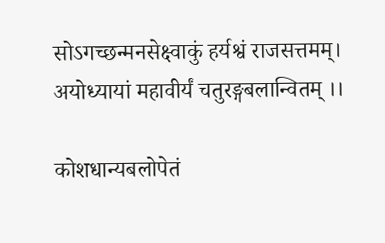सोऽगच्छन्मनसेक्ष्वाकुं हर्यश्वं राजसत्तमम्।
अयोध्यायां महावीर्यं चतुरङ्गबलान्वितम् ।।

कोशधान्यबलोपेतं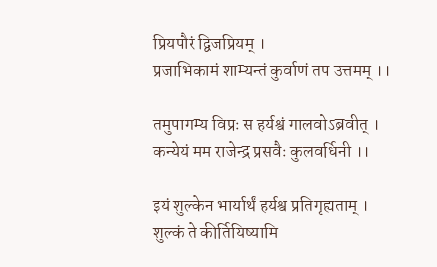प्रियपौरं द्विजप्रियम् ।
प्रजाभिकामं शाम्यन्तं कुर्वाणं तप उत्तमम् ।।

तमुपागम्य विप्रः स हर्यश्वं गालवोऽब्रवीत् ।
कन्येयं मम राजेन्द्र प्रसवैः कुलवर्धिनी ।।

इयं शुल्केन भार्यार्थं हर्यश्व प्रतिगृह्यताम् ।
शुल्कं ते कीर्तियिष्यामि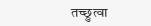तच्छ्रुत्वा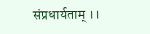संप्रधार्यताम् ।।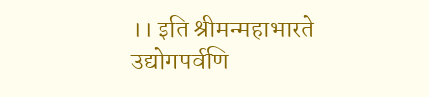।। इति श्रीमन्महाभारते उद्योगपर्वणि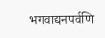भगवाद्यनपर्वणि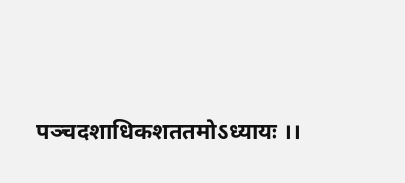पञ्चदशाधिकशततमोऽध्यायः ।।